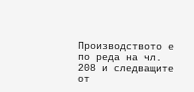Производството е по реда на чл. 208 и следващите от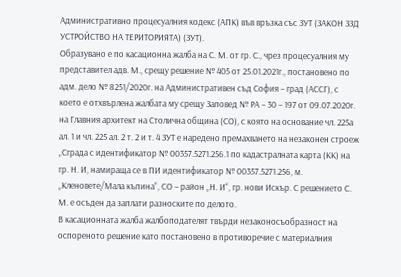Административно процесуалния кодекс (АПК) във връзка със ЗУТ (ЗАКОН ЗЗД УСТРОЙСТВО НА ТЕРИТОРИЯТА) (ЗУТ).
Образувано е по касационна жалба на С. М. от гр. С., чрез процесуалния му представител адв. М., срещу решение № 405 от 25.01.2021г., постановено по адм. дело № 8251/2020г. на Административен съд София – град (АССГ), с което е отхвърлена жалбата му срещу Заповед № РА – 30 – 197 от 09.07.2020г. на Главния архитект на Столична община (СО), с която на основание чл. 225а ал. 1 и чл. 225 ал. 2 т. 2 и т. 4 ЗУТ е наредено премахването на незаконен строеж „Сграда с идентификатор № 00357.5271.256.1 по кадастралната карта (КК) на гр. Н. И, намираща се в ПИ идентификатор № 00357.5271.256, м. „Кленовете/Мала къпина“, СО – район „Н. И“, гр. нови Искър. С решението С. М. е осъден да заплати разноските по делото.
В касационната жалба жалбоподателят твърди незаконосъобразност на оспореното решение като постановено в противоречие с материалния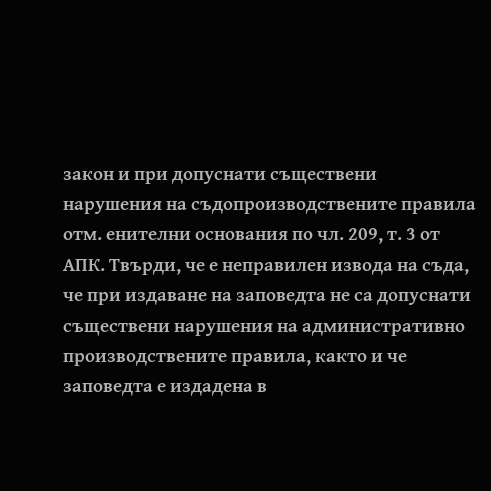закон и при допуснати съществени нарушения на съдопроизводствените правила отм. енителни основания по чл. 209, т. 3 от АПК. Твърди, че е неправилен извода на съда, че при издаване на заповедта не са допуснати съществени нарушения на административно производствените правила, както и че заповедта е издадена в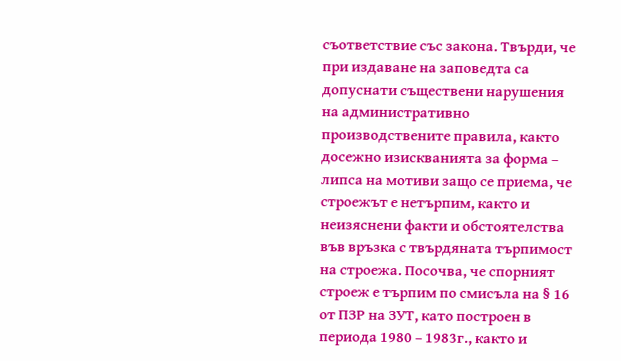съответствие със закона. Твърди, че при издаване на заповедта са допуснати съществени нарушения на административно производствените правила, както досежно изискванията за форма – липса на мотиви защо се приема, че строежът е нетърпим, както и неизяснени факти и обстоятелства във връзка с твърдяната търпимост на строежа. Посочва, че спорният строеж е търпим по смисъла на § 16 от ПЗР на ЗУТ, като построен в периода 1980 – 1983г., както и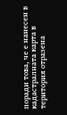поради това, че е нанесен в кадастралната карта в територия отразена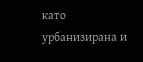като урбанизирана и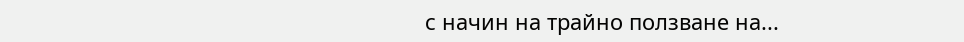с начин на трайно ползване на...